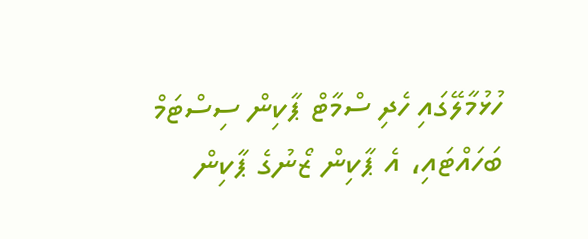ހުޅުމާލޭގައި ހެދި ސްމާޓް ޕާކިން ސިސްޓަމް ބަހައްޓައި، އެ ޕާކިން ޒޯނުގެ ޕާކިން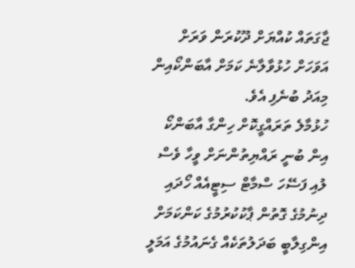ޖާގަތައް ކުއްޔަށް ދޫކުރަން ވަރަށް އަވަހަށް ހުޅުވާލާނެ ކަމަށް އާބަންކޯއިން މިއަދު ބުނެފި އެވެ.
ހުޅުމާލެ ތަރައްގީކޮށް ހިންގާ އާބަންކޯ އިން ބުނީ ރައްޔިތުންނަށް ވީހާ ވެސް ލުއި ފަސޭހަ ސްމާޓް ސިޓީއެއް ހޯދައި ދިނުމުގެ ގޮތުން ޕާކުކުރުމުގެ ކަންކަމަށް އިންގިލާބީ ބަދަލުތަކެއް ގެނައުމުގެ އަމަލީ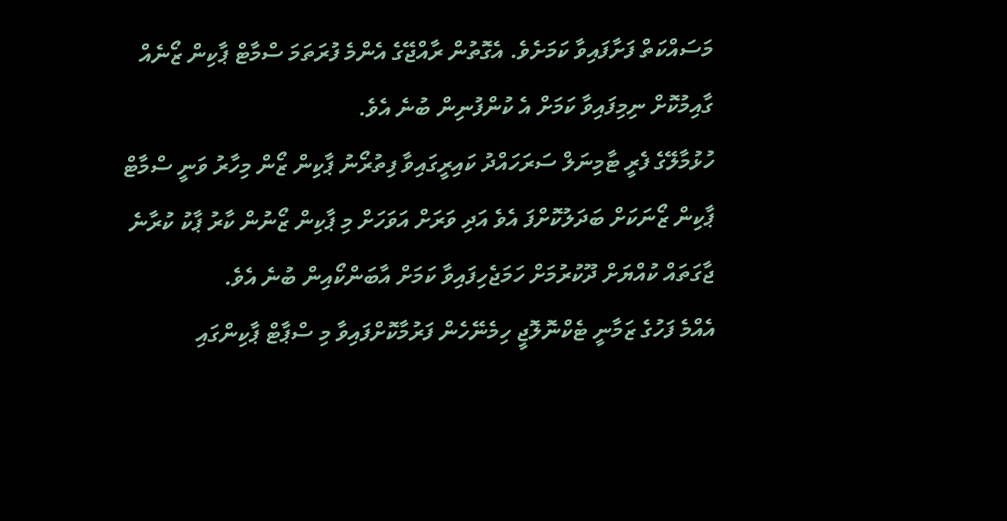މަސައްކަތް ފަށާފައިވާ ކަމަށެވެ. އެގޮތުން ރާއްޖޭގެ އެންމެ ފުރަތަމަ ސްމާޓް ޕާކިން ޒޯނެއް ގާއިމުކޮށް ނިމިފައިވާ ކަމަށް އެ ކުންފުނިން ބުނެ އެވެ.
ހުޅުމާލޭގެ ފެރީ ޓާމިނަލް ސަރަހައްދު ކައިރީގައިވާ ފިތުރޯނު ޕާކިން ޒޯން މިހާރު ވަނީ ސްމާޓް ޕާކިން ޒޯނަކަށް ބަދަލުކޮށްފަ އެވެ އަދި ވަރަށް އަވަހަށް މި ޕާކިން ޒޯނުން ކާރު ޕާކު ކުރާނެ ޖާގަތައް ކުއްޔަށް ދޫކުރުމަށް ހަމަޖެހިފައިވާ ކަމަށް އާބަންކޯއިން ބުނެ އެވެ.
އެއްމެ ފަހުގެ ޒަމާނީ ޓެކްނޮލޮޖީ ހިމެނޭހެން ފަރުމާކޮށްފައިވާ މި ސްޕާޓް ޕާކިންގައި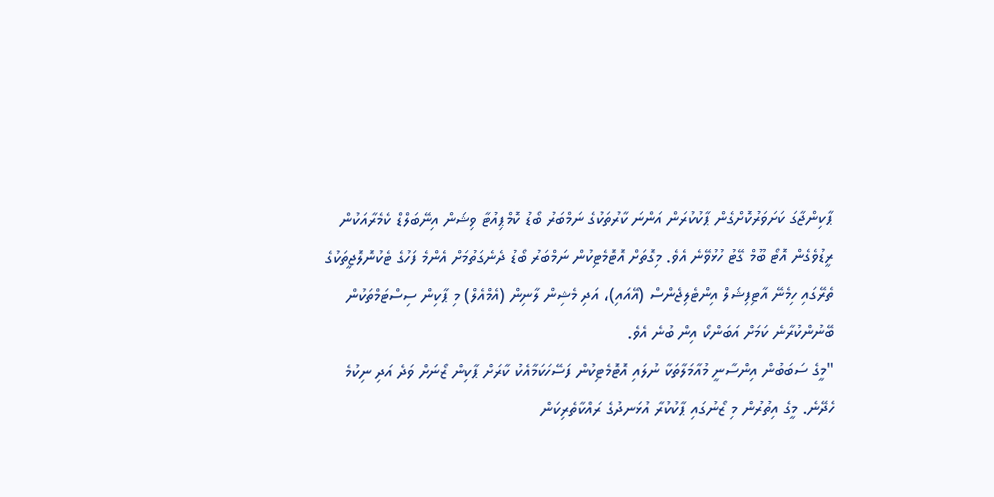ޕާކިންޖާގަ ކަށަވަރުކޮށްގެން ޕާކުކުރަން އަންނަ ކާރުތަކުގެ ނަމްބަރު ބޯޑު ކޮމްޕިއުޓާ ވިޝަން އިނޭބަލްޑް ކެމެރާއަކުން ރީޑުވެގެން އޮޓޯ ބޫމް ގޭޓު ހުޅުވޭނެ އެވެ. މިގޮތަށް އޮޓޮމެޓިކުން ނަމްބަރު ބޯޑު ދެނެގަތުމަށް އެންމެ ފަހުގެ ޓެކުނޮލޮޖީތަކުގެ ތެރޭގައި ހިމެނޭ އާޓިފިޝަލް އިންޓެލިޖެންސް (އޭއައި)، އަދި މެޝިން ލާނިން (އެމްއެލް) މި ޕާކިން ސިސްޓަމްތަކުން ބޭނުންކުރާނެ ކަމަށް އަބަންކޯ އިން ބުނެ އެވެ.
"މީގެ ސަބަބުން އިންސާނީ މުއާމަލާތަކާ ނުލައި އޮޓޮމެޓިކުން ފަސޭހަކަމާއެކު ކާރަށް ޕާކިން ޒޯނަށް ވަދެ އަދި ނިކުމެ ހެދޭނެ. މީގެ އިތުރުން މި ޒޯނުގައި ޕާކުކުރާ އުޅަނދުގެ ރައްކާތެރިކަން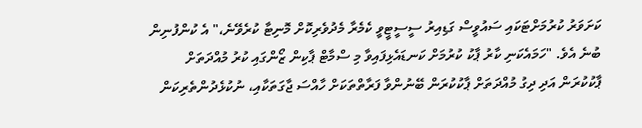ކަށަވަރު ކުރުމަށްޓަކައި ސައުވީސް ގަޑިއިރު ސީސީޓީވީ ކެމެރާ މެދުވެރިކޮށް މޮނިޓާ ކުރެވޭނެ،" އެ ކުންފުނިން ބުނެ އެވެ. "ހަމައެކަނި ކާރު ޕާކު ކުރުމަށް ކަނޑައެޅިފައިވާ މި ސްމާޓް ޕާކިން ޒޯންގައި ކުރު މުއްދަތަށް ޕާކުކުރަން އަދި ދިގު މުއްދަތަށް ޕާކުކުރަން ބޭނުންވާ ފަރާތްތަކަށް ހާއްސަ ޖާގަތަކާއި، ނުކުޅެދުންތެރިކަން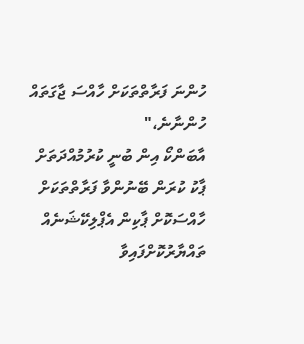ހުންނަ ފަރާތްތަކަށް ހާއްސަ ޖާގަތައް ހުންނާނެ،"
އާބަންކޯ އިން ބުނީ ކުރުމުއްދަތަށް ޕާކު ކުރަން ބޭނުންވާ ފަރާތްތަކަށް ހާއްސަކޮށް ޕާކިން އެޕްލިކޭޝަނެއް ތައްޔާރުކޮށްފައިވާ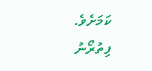ކަމަށެވެ.
ފިތުރޯނު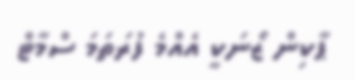ޕާކިން ޒޯނަކީ އެއްމެ ފުރަތަމަ ސްމާޓް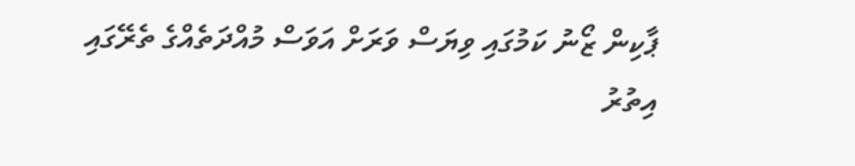ޕާކިން ޒޯނު ކަމުގައި ވިޔަސް ވަރަށް އަވަސް މުއްދަތެއްގެ ތެރޭގައި އިތުރު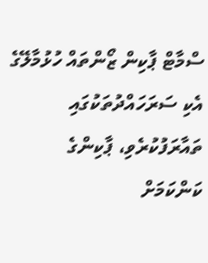ސްމާޓް ޕާކިން ޒޯންތައް ހުޅުމާލޭގެ އެކި ސަރަހައްދުތަކުގައި ތައާރަފުކުރެވި، ޕާކިންގެ ކަންކަމަށް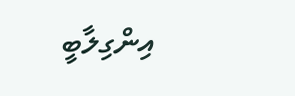އިންގިލާބީ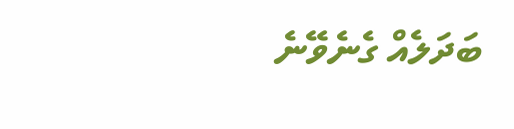ބަދަލެއް ގެނެވޭނެ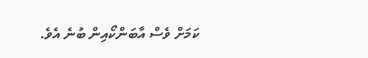ކަމަށް ވެސް އާބަންކޯއިން ބުނެ އެވެ.